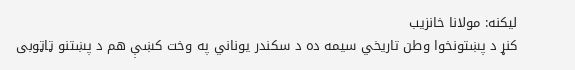لیکنه: مولانا خانزیب
کنړ د پښتونخوا وطن تاريخي سيمه ده د سکندر يوناني په وخت کښې هم د پښتنو ټاټوبی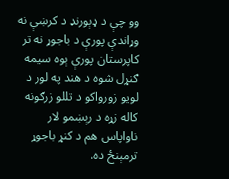وو چې د ډېورنډ د کرښې نه وړاندې پورې د باجوړ نه تر کاپرستان پورې ېوه سيمه ګنړل شوه د هند په لور د لويو زورواکو د تللو زرګونه کاله زړه د رېښمو لار ناواپاس هم د کنړ باجوړ ترمېنځ ده.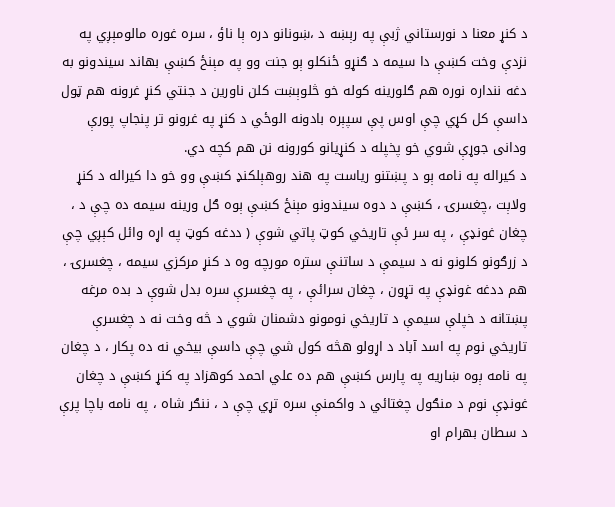د کنړ معنا د نورستاني ژبې په رېښه د ،ښونانو دره ېا ناؤ ، سره غوره مالومېږي په نزدې وخت کښې دا سيمه د ګنړو ځنکلو ېو جنت وو په مېنځ کښې بهاند سیندونو به دغه ننداره نوره هم ګلورينه کوله خو څلوېښت کلن ناورين د جنتي کنړ غرونه هم ټول داسې کل کړي چې اوس پې سپېره بادونه الوځي د کنړ په غرونو تر پنجاپ پورې ودانی جوړې شوي خو پخپله د کنړيانو کورونه نن هم کچه دي.
د کيراله په نامه ېو د پښتنو رياست په هند روهېلکنډ کښې وو خو دا کيراله د کنړ ولاېت ،چغسرۍ ، کښې د دوه سيندونو مېنځ کښې ېوه ګل ورينه سيمه ده چې د ، چغان غونډې ، په سر ئې تاريخي کوټ پاتي شوې ( ددغه کوټ په اړه وائل کېږي چې د زرګونو کلونو نه د سیمې د ساتنې ستره مورچه وه د کنړ مرکزي سیمه ، چغسرۍ ، هم ددغه غونډې په تړون ، چغان سرائې ، په چغسرې سره بدل شوې د بده مرغه پښتانه د خپلې سيمې د تاريخي نومونو دشمنان شوي د څه وخت نه د چغسرې تاريخي نوم په اسد آباد د اړولو هڅه کول شي چې داسې بيخي نه ده پکار ، د چغان په نامه ېوه ښاريه په پارس کښې هم ده علي احمد کوهزاد په کنړ کښې د چغان غونډې نوم د منګول چغتائي د واکمنې سره تړي چې د ، ننګر شاه ، په نامه باچا پرې د سطان بهرام او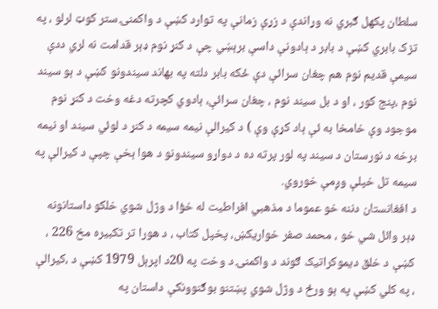سلطان پکهل ګبري نه وړاندې د زړې زمانې په توارد کښې د واکمنۍ ستر کوټ لرلو ، په تزک بابري کښې د بابر د ېادونې داسې برېښي چې د کنړ نوم ډېر قدامت نه لري ددې سيمې قديم نوم هم چغان سرائې دې ځکه بابر دلته په بهاند سیندونو کښې د ېو سيند نوم ،پنج کور ، او د بل سیند نوم ، چغان سرائې، ېادوي کچرته دغه وخت د کنړ نوم موجود وې خامخا به ئې ېاد کړې وې ) د کيرالې نيمه سيمه د کنړ د لوئي سيند او نيمه برخه د نورستان د سيند په لور پرته ده د دواړو سيندونو د هوا ېخې چپې د کيرالې په سيمه تل خپلې وږمې خوروي.
د افغانستان دننه خو عموما د مذهبي افراطيت له خؤا د وژل شوي خلکو داستانونه ډېر وائل شي خو ، محمد صفر خواريکښ، پخپل کتاب ، د هورا تر تکبيره مخ 226 ، کښې د خلق دیموکراتیک ګوند د واکمنۍ د وخت په 20د اپرېل 1979 کښې د ،کيرالې ، په کلي کښې په ېو ورځ د وژل شوي پښتنو بوګنوونکې داستان په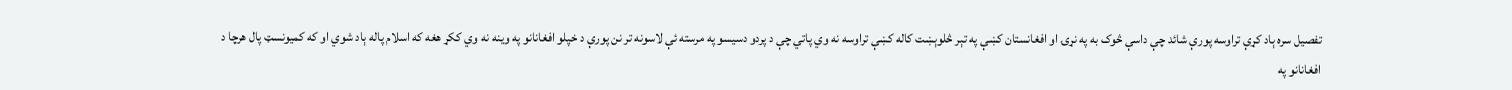تفصيل سره ېاد کړې تراوسه پورې شائد چې داسې څوک به په نړۍ او افغانستان کښې په تېر څلوېښت کاله کښې تراوسه نه وي پاتي چې د پردو دسيسو په مرسته ئې لاسونه تر نن پورې د خپلو افغانانو په وينه نه وي ککړ هغه که اسلام پاله ېاد شوي او که کميونسټ پال هرچا د افغانانو په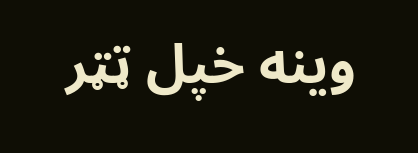وينه خپل ټټر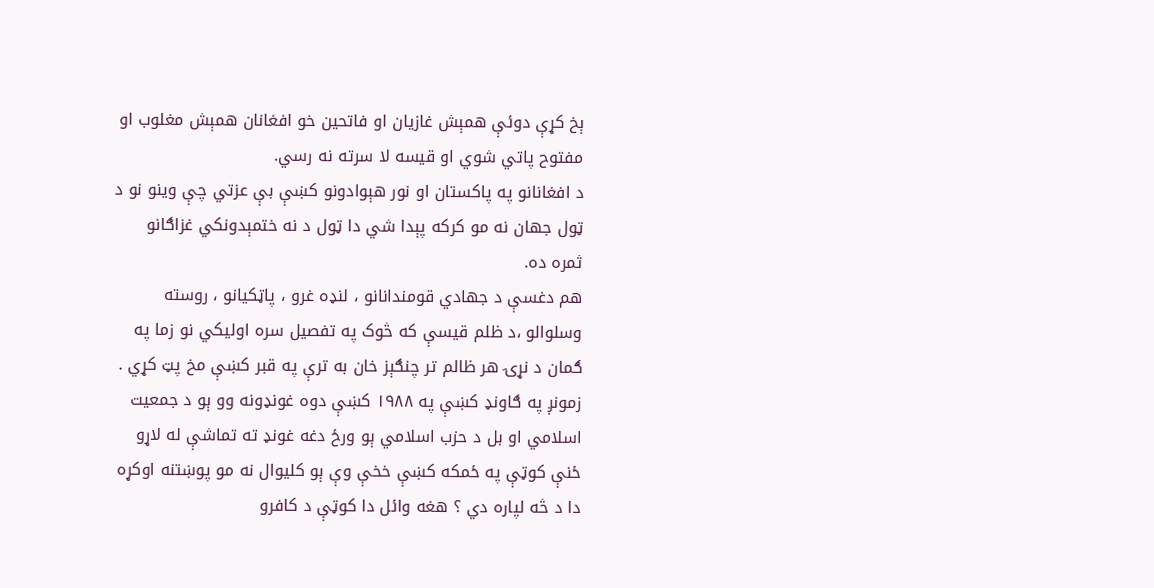ېخ کړې دوئې همېش غازيان او فاتحين خو افغانان همېش مغلوب او مفتوح پاتي شوي او قيسه لا سرته نه رسي.
د افغانانو په پاکستان او نور هېوادونو کښې بې عزتي چې وينو نو د ټول جهان نه مو کرکه پېدا شي دا ټول د نه ختمېدونکي غزاګانو ثمره ده.
هم دغسې د جهادي قومندانانو ، لنډه غرو ، پاټکيانو ، روسته وسلوالو ،د ظلم قيسې که څوک په تفصيل سره اوليکي نو زما په ګمان د نړۍ هر ظالم تر چنګېز خان به ترې په قبر کښې مخ پټ کړي .
زمونږ په ګاونډ کښې په ۱۹۸۸ کښې دوه غونډونه وو ېو د جمعيت اسلامي او بل د حزب اسلامي ېو ورځ دغه غونډ ته تماشې له لاړو ځنې کوټې په ځمکه کښې خخې وې ېو کليوال نه مو پوښتنه اوکړه دا د څه لپاره دي ؟ هغه وائل دا کوټې د کافرو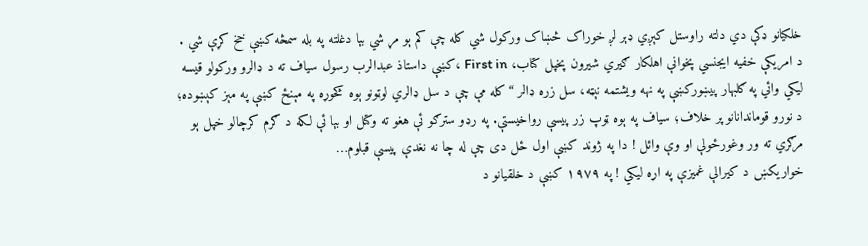خلکيانو ډکې دي دلته راوستل کېږي ډېر لږ خوراک څښاک ورکول شي کله چې کم ېو مړ شي بېا دغلته په بله سمڅه کښې خخ کړې شي .
د امريکې خفيه ايجنسي پخوانې اهلکار ګیري شيرون پخپل کتاب، First in ،کښې داستاذ عبدالرب رسول سیاف ته د ډالرو ورکولو قیسه ليکي وائي په ګلبهار پيښورکښې په نهه ويشتمه نېټه، سل زره ډالر “کله مې چې د سل ډالري لوټونو ېوه کڅوړه په مېنځ کښې په مېز کېښوده؛ د نورو قوماندانانو پر خلاف؛ سياف په ېوه ټوپ زر پیسې رواخيستې. په رډو سترګو ئې هغو ته وکتل او بېا ئې لکه د ګرم کرچالو خپل ېو مرګري ته ور وغورځولې او وې وائل ! دا په ژوند کښې اول ځل دی چې له چا نه نغدې پیسې قبلوم…
خواريکښ د کيرالې غميزې په اړه ليکي ! په ۱۹۷۹ کښې د خلقيانو د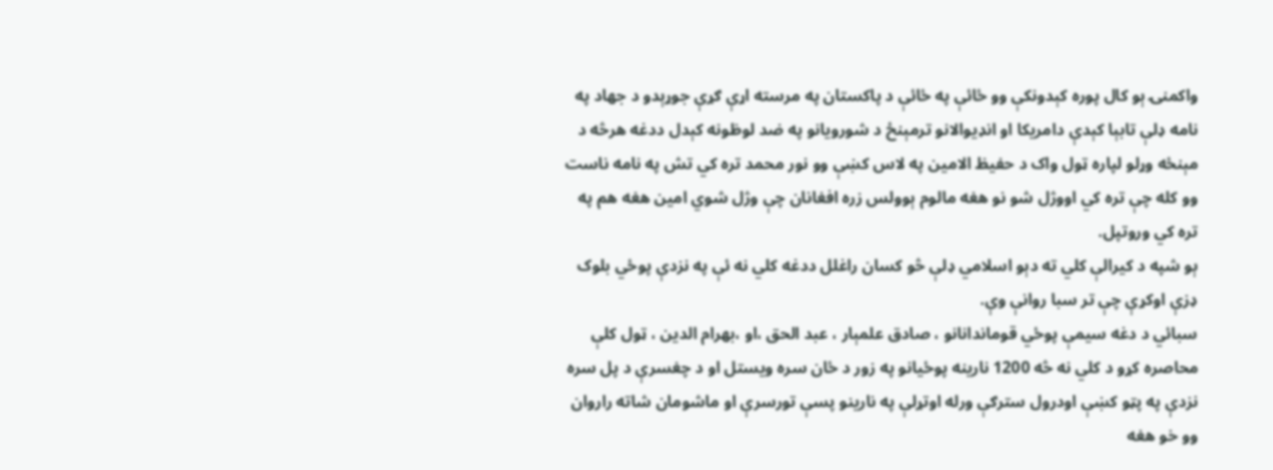واکمنۍ ېو کال پوره کېدونکې وو ځائې په ځائې د پاکستان په مرسته اړې ګړې جوړېدو د جهاد په نامه ډلې تابېا کېدې دامريکا او انډيوالانو ترمېنځ د شورويانو په ضد لوظونه کېدل ددغه هرڅه د مېنځه وړلو لپاره ټول واک د حفيظ الامين په لاس کښې وو نور محمد تره کي تش په نامه ناست وو کله چې تره کي اووژل شو نو هغه مالوم ېوولس زره افغانان چې وژل شوي امين هغه هم په تره کي وروتپل.
ېو شپه د کيرالې کلي ته دېو اسلامي ډلې څو کسان راغلل ددغه کلي نه ئې په نزدې پوځي بلوک ډزې اوکړې چې تر سبا روانې وې.
سبائي د دغه سيمې پوځي قوماندانانو ، صادق علمېار ، عبد الحق ،او ،بهرام الدين ، ټول کلې محاصره کړو د کلي نه څه 1200 نارينه پوځيانو په زور د ځان سره ویستل او د چغسرې د پل سره نزدې په پټو کښې اودرول سترګې ورله اوتړلې په نارينو پسې تورسرې او ماشومان شاته راروان وو خو هغه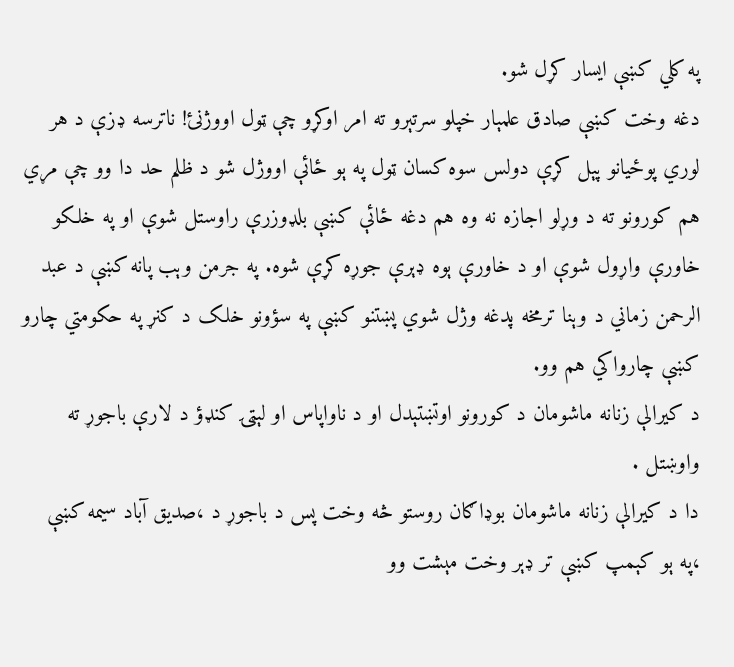په کلي کښې ايسار کړل شو.
دغه وخت کښې صادق علمېار خپلو سرتېرو ته امر اوکړو چې ټول اووژنئ! ناترسه ډزې د هر لوري پوځيانو پېل کړې دولس سوه کسان ټول په ېو ځائې اووژل شو د ظلم حد دا وو چې مړي هم کورونو ته د وړلو اجازه نه وه هم دغه ځائې کښې بلډوزرې راوستل شوې او په خلکو خاورې واړول شوې او د خاورې ېوه ډېرې جوړه کړې شوه. په جرمن وېب پانه کښې د عبد الرحمن زماني د وېنا ترمخه پدغه وژل شوي پښتنو کښې په سؤونو خلک د کنړ په حکومتي چارو کښې چارواکي هم وو.
د کيرالې زنانه ماشومان د کورونو اوتښتېدل او د ناواپاس او لېټۍ کنډؤ د لارې باجوړ ته واوښتل .
دا د کيرالې زنانه ماشومان بوډاګان روستو څه وخت پس د باجوړ د ،صديق آباد سیمه کښې ،په ېو کېمپ کښې تر ډېر وخت مېشت وو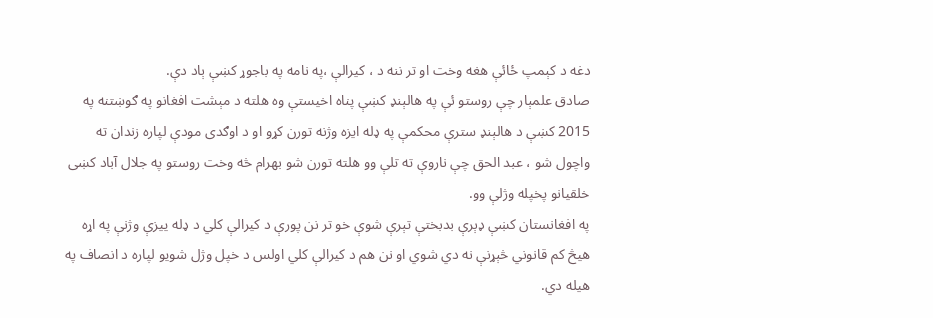دغه د کېمپ ځائې هغه وخت او تر ننه د ، کيرالې ،په نامه په باجوړ کښې ېاد دې.
صادق علمېار چې روستو ئې په هالېنډ کښې پناه اخيستې وه هلته د مېشت افغانو په ګوښتنه په 2015 کښې د هالېنډ سترې محکمې په ډله ايزه وژنه تورن کړو او د اوګدی مودې لپاره زندان ته واچول شو ، عبد الحق چې ناروې ته تلې وو هلته تورن شو بهرام څه وخت روستو په جلال آباد کښی خلقيانو پخپله وژلې وو.
په افغانستان کښې ډېرې بدبختې تېرې شوې خو تر نن پورې د کيرالې کلي د ډله ییزې وژنې په اړه هيڅ کم قانوني څېړنې نه دي شوي او نن هم د کيرالې کلي اولس د خپل وژل شويو لپاره د انصاف په هيله دي.